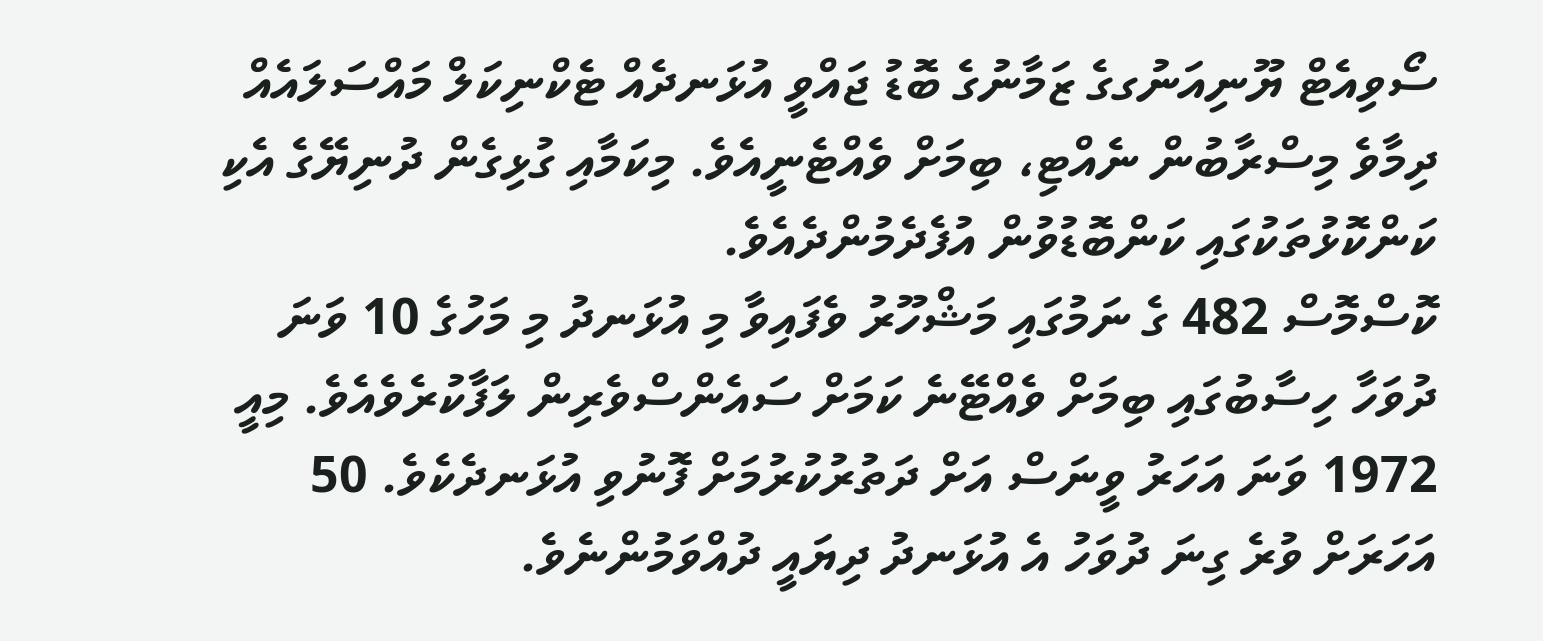ސޯވިއެޓް ޔޫނިއަނުގގެ ޒަމާނުގެ ބޮޑު ޖައްވީ އުޅަނދެއް ޓެކްނިކަލް މައްސަލައެއް ދިމާވެ މިސްރާބުން ނެއްޓި، ބިމަށް ވެއްޓެނީއެވެ. މިކަމާއި ގުޅިގެން ދުނިޔޭގެ އެކި ކަންކޮޅުތަކުގައި ކަންބޮޑުވުން އުފެދެމުންދެއެވެ.
ކޮސްމޮސް 482 ގެ ނަމުގައި މަޝްހޫރު ވެފައިވާ މި އުޅަނދު މި މަހުގެ 10 ވަނަ ދުވަހާ ހިސާބުގައި ބިމަށް ވެއްޓޭނެ ކަމަށް ސައެންސްވެރިން ލަފާކުރެވެއެވެ. މިއީ 1972 ވަނަ އަހަރު ވީނަސް އަށް ދަތުރުކުރުމަށް ފޮނުވި އުޅަނދެކެވެ. 50 އަހަރަށް ވުރެ ގިނަ ދުވަހު އެ އުޅަނދު ދިޔައީ ދުއްވަމުންނެވެ.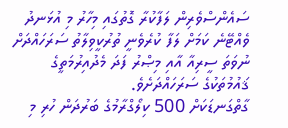ސައެންސްވެރިން ލަފާކުރާ ގޮތުގައި މިހާރު މި އުޅަނދު ވެއްޓޭނެ ކަމަށް ލަފާ ކުރެވެނީ ތުރުކީވިލާތު ސަރަހައްދަށް ނުވަތަ ސީރިއާ އާއި މިޞްރު ފަދަ މެދުއިރުމަތީގެ ޤައުމުތަކުގެ ސަރަހައްދަށެވެ.
ގާތްގަނޑަކަށް 500 ކިލޯގްރާމުގެ ބަރުދަން ހުރި މި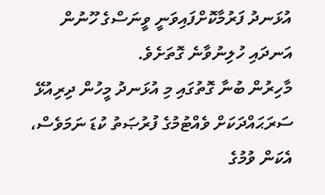އުޅަނދު ފަރުމާކޮށްފައިވަނީ ވީނަސްގެ ހޫނުން އަނދައި ހުލިނުވާނެ ގޮތަށެވެ.
މާހިރުން ބުނާ ގޮތުގައި މި އުޅަނދު މީހުން ދިރިއުޅޭ ސަރަޙައްދަކަށް ވެއްޓުމުގެ ފުރުޞަތު ކުޑަ ނަމަވެސް، އެކަން ވުމުގެ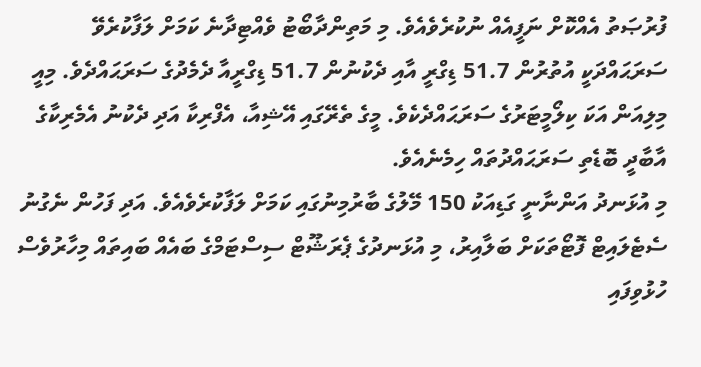ފުރުޞަތު އެއްކޮށް ނަފީއެއް ނުކުރެވެއެވެ. މި މަތިންދާބޯޓު ވެއްޓިދާނެ ކަމަށް ލަފާކުރެވޭ ސަރަޙައްދަކީ އުތުރުން 51.7 ޑިގްރީ އާއި ދެކުނުން 51.7 ޑިގްރީއާ ދެމެދުގެ ސަރަޙައްދެވެ. މިއީ މިލިއަން އަކަ ކިލޯމީޓަރުގެ ސަރަޙައްދެކެވެ. މީގެ ތެރޭގައި އޭޝިއާ، އެފްރިކާ އަދި ދެކުނު އެމެރިކާގެ އާބާދީ ބޮޑެތި ސަރަޙައްދުތައް ހިމެނެއެވެ.
މި އުޅަނދު އަންނާނީ ގަޑިއަކު 150 މޭލުގެ ބާރުމިނުގައި ކަމަށް ލަފާކުރެވެއެވެ. އަދި ފަހުން ނެގުނު ސެޓެލައިޓް ފޮޓޯތަކަށް ބަލާއިރު، މި އުޅަނދުގެ ޕެރަޝޫޓް ސިސްޓަމްގެ ބައެއް ބައިތައް މިހާރުވެސް ހުޅުވިފައި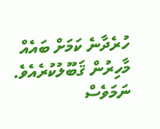ހުރެދާނެ ކަމަށް ބައެއް މާހިރުން ޤަބޫލުކުރެއެވެ. ނަމަވެސް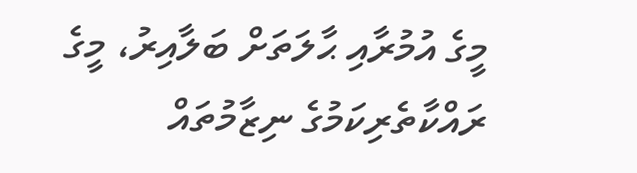މީގެ އުމުރާއި ޙާލަތަށް ބަލާއިރު، މީގެ ރައްކާތެރިކަމުގެ ނިޒާމުތައް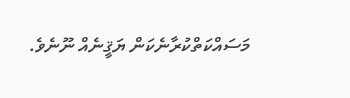މަސައްކަތްކުރާނެކަން ޔަޤީނެއް ނޫނެވެ.